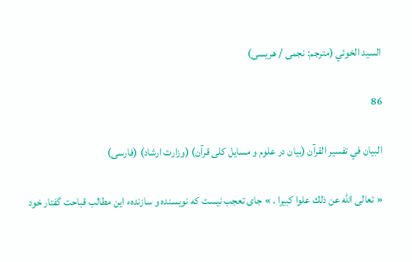السيد الخوئي (مترجم: نجمى / هريسى)

86

البيان في تفسير القرآن (بيان در علوم و مسايل كلى قرآن) (وزارت ارشاد) (فارسى)

« تعالى اللّه عن ذلك علوا كبيرا . » جاى تعجب نيست كه نويسنده و سازندهء اين مطالب قباحت گفتار خود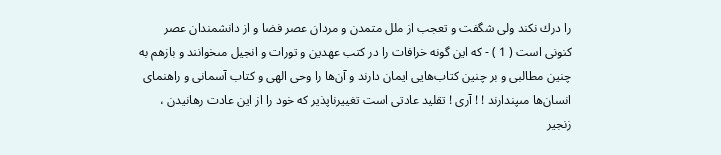را درك نكند ولى شگفت و تعجب از ملل متمدن و مردان عصر فضا و از دانشمندان عصر كنونى است ( 1 ) - كه اين گونه خرافات را در كتب عهدين و تورات و انجيل مىخوانند و بازهم به چنين مطالبى و بر چنين كتاب‌هايى ايمان دارند و آن‌ها را وحى الهى و كتاب آسمانى و راهنماى انسان‌ها مىپندارند ! ! آرى ! تقليد عادتى است تغييرناپذير كه خود را از اين عادت رهانيدن ، زنجير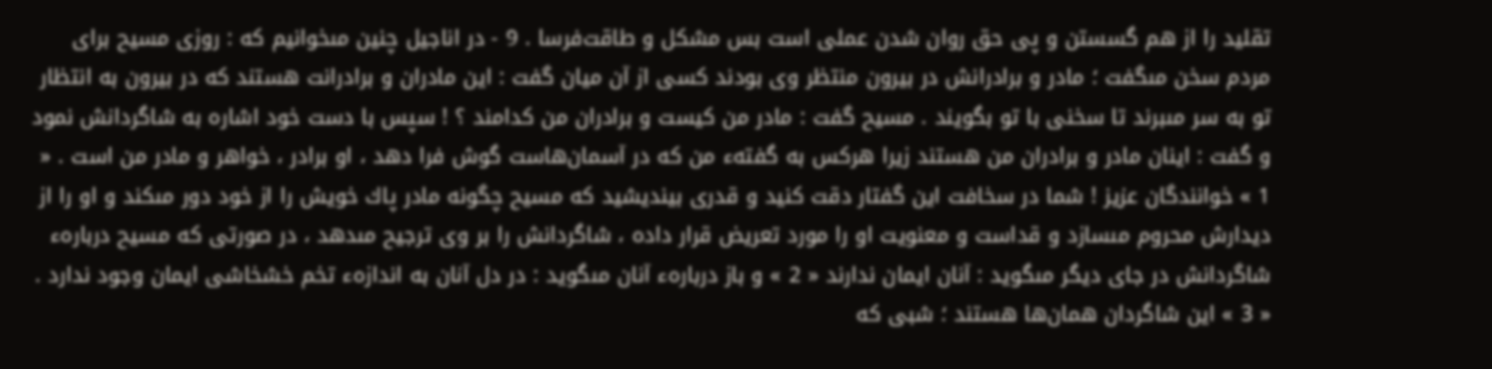تقليد را از هم گسستن و پى حق روان شدن عملى است بس مشكل و طاقت‌فرسا . 9 - در اناجيل چنين مىخوانيم كه : روزى مسيح براى مردم سخن مىگفت ؛ مادر و برادرانش در بيرون منتظر وى بودند كسى از آن ميان گفت : اين مادران و برادرانت هستند كه در بيرون به انتظار تو به سر مىبرند تا سخنى با تو بگويند . مسيح گفت : مادر من كيست و برادران من كدامند ؟ ! سپس با دست خود اشاره به شاگردانش نمود و گفت : اينان مادر و برادران من هستند زيرا هركس به گفتهء من كه در آسمان‌هاست گوش فرا دهد ، او برادر ، خواهر و مادر من است . « 1 » خوانندگان عزيز ! شما در سخافت اين گفتار دقت كنيد و قدرى بينديشيد كه مسيح چگونه مادر پاك خويش را از خود دور مىكند و او را از ديدارش محروم مىسازد و قداست و معنويت او را مورد تعريض قرار داده ، شاگردانش را بر وى ترجيح مىدهد ، در صورتى كه مسيح دربارهء شاگردانش در جاى ديگر مىگويد : آنان ايمان ندارند « 2 » و باز دربارهء آنان مىگويد : در دل آنان به اندازهء تخم خشخاشى ايمان وجود ندارد . « 3 » اين شاگردان همان‌ها هستند ؛ شبى كه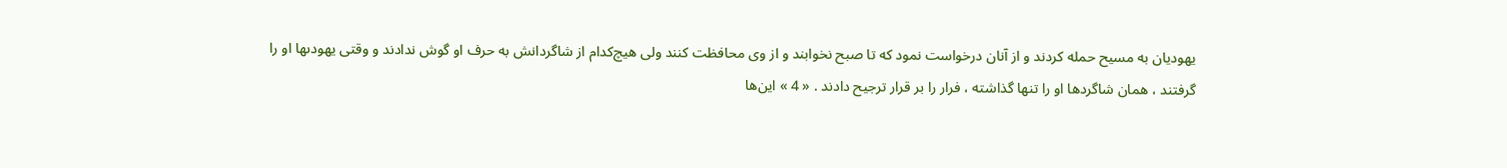يهوديان به مسيح حمله كردند و از آنان درخواست نمود كه تا صبح نخوابند و از وى محافظت كنند ولى هيچ‌كدام از شاگردانش به حرف او گوش ندادند و وقتى يهودىها او را گرفتند ، همان شاگردها او را تنها گذاشته ، فرار را بر قرار ترجيح دادند . « 4 » اين‌ها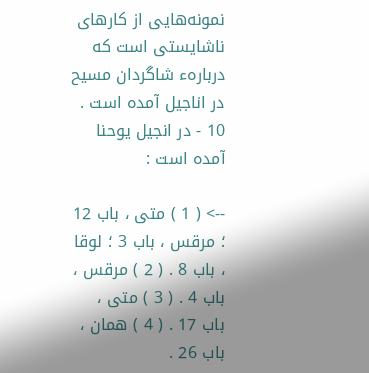نمونه‌هايى از كارهاى ناشايستى است كه دربارهء شاگردان مسيح در اناجيل آمده است . 10 - در انجيل يوحنا آمده است :

--> ( 1 ) متى ، باب 12 ؛ مرقس ، باب 3 ؛ لوقا ، باب 8 . ( 2 ) مرقس ، باب 4 . ( 3 ) متى ، باب 17 . ( 4 ) همان ، باب 26 .